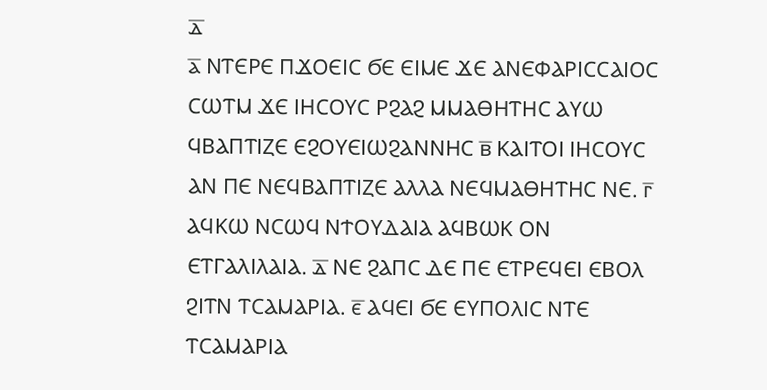ⲇ̅
ⲁ̅ ⲚⲦⲈⲢⲈ ⲠϪⲞⲈⲒⲤ ϬⲈ ⲈⲒⲘⲈ ϪⲈ ⲀⲚⲈⲪⲀⲢⲒⲤⲤⲀⲒⲞⲤ ⲤⲰⲦⲘ ϪⲈ ⲒⲎⲤⲞⲨⲤ ⲢϨⲀϨ ⲘⲘⲀⲐⲎⲦⲎⲤ ⲀⲨⲰ ϤⲂⲀⲠⲦⲒⲌⲈ ⲈϨⲞⲨⲈⲒⲰϨⲀⲚⲚⲎⲤ ⲃ̅ ⲔⲀⲒⲦⲞⲒ ⲒⲎⲤⲞⲨⲤ ⲀⲚ ⲠⲈ ⲚⲈϤⲂⲀⲠⲦⲒⲌⲈ ⲀⲖⲖⲀ ⲚⲈϤⲘⲀⲐⲎⲦⲎⲤ ⲚⲈ. ⲅ̅ ⲀϤⲔⲰ ⲚⲤⲰϤ ⲚϮⲞⲨⲆⲀⲒⲀ ⲀϤⲂⲰⲔ ⲞⲚ ⲈⲦⲄⲀⲖⲒⲖⲀⲒⲀ. ⲇ̅ ⲚⲈ ϨⲀⲠⲤ ⲆⲈ ⲠⲈ ⲈⲦⲢⲈϤⲈⲒ ⲈⲂⲞⲖ ϨⲒⲦⲚ ⲦⲤⲀⲘⲀⲢⲒⲀ. ⲉ̅ ⲀϤⲈⲒ ϬⲈ ⲈⲨⲠⲞⲖⲒⲤ ⲚⲦⲈ ⲦⲤⲀⲘⲀⲢⲒⲀ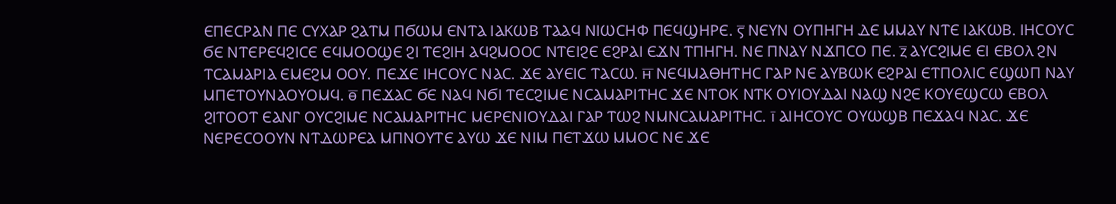ⲈⲠⲈⲤⲢⲀⲚ ⲠⲈ ⲤⲨⲬⲀⲢ ϨⲀⲦⲘ ⲠϬⲰⲘ ⲈⲚⲦⲀ ⲒⲀⲔⲰⲂ ⲦⲀⲀϤ ⲚⲒⲰⲤⲎⲪ ⲠⲈϤϢⲎⲢⲈ. ⲋ̅ ⲚⲈⲨⲚ ⲞⲨⲠⲎⲄⲎ ⲆⲈ ⲘⲘⲀⲨ ⲚⲦⲈ ⲒⲀⲔⲰⲂ. ⲒⲎⲤⲞⲨⲤ ϬⲈ ⲚⲦⲈⲢⲈϤϨⲒⲤⲈ ⲈϤⲘⲞⲞϢⲈ ϨⲒ ⲦⲈϨⲒⲎ ⲀϤϨⲘⲞⲞⲤ ⲚⲦⲈⲒϨⲈ ⲈϨⲢⲀⲒ ⲈϪⲚ ⲦⲠⲎⲄⲎ. ⲚⲈ ⲠⲚⲀⲨ ⲚϪⲠⲤⲞ ⲠⲈ. ⲍ̅ ⲀⲨⲤϨⲒⲘⲈ ⲈⲒ ⲈⲂⲞⲖ ϨⲚ ⲦⲤⲀⲘⲀⲢⲒⲀ ⲈⲘⲈϨⲘ ⲞⲞⲨ. ⲠⲈϪⲈ ⲒⲎⲤⲞⲨⲤ ⲚⲀⲤ. ϪⲈ ⲀⲨⲈⲒⲤ ⲦⲀⲤⲰ. ⲏ̅ ⲚⲈϤⲘⲀⲐⲎⲦⲎⲤ ⲄⲀⲢ ⲚⲈ ⲀⲨⲂⲰⲔ ⲈϨⲢⲀⲒ ⲈⲦⲠⲞⲖⲒⲤ ⲈϢⲰⲠ ⲚⲀⲨ ⲘⲠⲈⲦⲞⲨⲚⲀⲞⲨⲞⲘϤ. ⲑ̅ ⲠⲈϪⲀⲤ ϬⲈ ⲚⲀϤ ⲚϬⲒ ⲦⲈⲤϨⲒⲘⲈ ⲚⲤⲀⲘⲀⲢⲒⲦⲎⲤ ϪⲈ ⲚⲦⲞⲔ ⲚⲦⲔ ⲞⲨⲒⲞⲨⲆⲀⲒ ⲚⲀϢ ⲚϨⲈ ⲔⲞⲨⲈϢⲤⲰ ⲈⲂⲞⲖ ϨⲒⲦⲞⲞⲦ ⲈⲀⲚⲄ ⲞⲨⲤϨⲒⲘⲈ ⲚⲤⲀⲘⲀⲢⲒⲦⲎⲤ ⲘⲈⲢⲈⲚⲒⲞⲨⲆⲀⲒ ⲄⲀⲢ ⲦⲰϨ ⲚⲘⲚⲤⲀⲘⲀⲢⲒⲦⲎⲤ. ⲓ̅ ⲀⲒⲎⲤⲞⲨⲤ ⲞⲨⲰϢⲂ ⲠⲈϪⲀϤ ⲚⲀⲤ. ϪⲈ ⲚⲈⲢⲈⲤⲞⲞⲨⲚ ⲚⲦⲆⲰⲢⲈⲀ ⲘⲠⲚⲞⲨⲦⲈ ⲀⲨⲰ ϪⲈ ⲚⲒⲘ ⲠⲈⲦϪⲰ ⲘⲘⲞⲤ ⲚⲈ ϪⲈ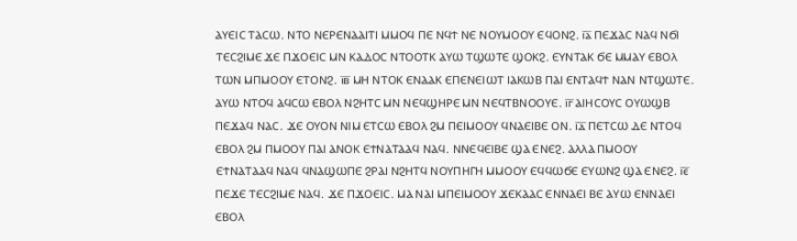ⲀⲨⲈⲒⲤ ⲦⲀⲤⲰ. ⲚⲦⲞ ⲚⲈⲢⲈⲚⲀⲀⲒⲦⲒ ⲘⲘⲞϤ ⲠⲈ ⲚϤϮ ⲚⲈ ⲚⲞⲨⲘⲞⲞⲨ ⲈϤⲞⲚϨ. ⲓ̅ⲁ̅ ⲠⲈϪⲀⲤ ⲚⲀϤ ⲚϬⲒ ⲦⲈⲤϨⲒⲘⲈ ϪⲈ ⲠϪⲞⲈⲒⲤ ⲘⲚ ⲔⲀⲆⲞⲤ ⲚⲦⲞⲞⲦⲔ ⲀⲨⲰ ⲦϢⲰⲦⲈ ϢⲞⲔϨ. ⲈⲨⲚⲦⲀⲔ ϬⲈ ⲘⲘⲀⲨ ⲈⲂⲞⲖ ⲦⲰⲚ ⲘⲠⲘⲞⲞⲨ ⲈⲦⲞⲚϨ. ⲓ̅ⲃ̅ ⲘⲎ ⲚⲦⲞⲔ ⲈⲚⲀⲀⲔ ⲈⲠⲈⲚⲈⲒⲰⲦ ⲒⲀⲔⲰⲂ ⲠⲀⲒ ⲈⲚⲦⲀϤϮ ⲚⲀⲚ ⲚⲦϢⲰⲦⲈ. ⲀⲨⲰ ⲚⲦⲞϤ ⲀϤⲤⲰ ⲈⲂⲞⲖ ⲚϨⲎⲦⲤ ⲘⲚ ⲚⲈϤϢⲎⲢⲈ ⲘⲚ ⲚⲈϤⲦⲂⲚⲞⲞⲨⲈ. ⲓ̅ⲅ̅ ⲀⲒⲎⲤⲞⲨⲤ ⲞⲨⲰϢⲂ ⲠⲈϪⲀϤ ⲚⲀⲤ. ϪⲈ ⲞⲨⲞⲚ ⲚⲒⲘ ⲈⲦⲤⲰ ⲈⲂⲞⲖ ϨⲘ ⲠⲈⲒⲘⲞⲞⲨ ϤⲚⲀⲈⲒⲂⲈ ⲞⲚ. ⲓ̅ⲇ̅ ⲠⲈⲦⲤⲰ ⲆⲈ ⲚⲦⲞϤ ⲈⲂⲞⲖ ϨⲘ ⲠⲘⲞⲞⲨ ⲠⲀⲒ ⲀⲚⲞⲔ ⲈϮⲚⲀⲦⲀⲀϤ ⲚⲀϤ. ⲚⲚⲈϤⲈⲒⲂⲈ ϢⲀ ⲈⲚⲈϨ. ⲀⲖⲖⲀ ⲠⲘⲞⲞⲨ ⲈϮⲚⲀⲦⲀⲀϤ ⲚⲀϤ ϤⲚⲀϢⲰⲠⲈ ϨⲢⲀⲒ ⲚϨⲎⲦϤ ⲚⲞⲨⲠⲎⲄⲎ ⲘⲘⲞⲞⲨ ⲈϤϤⲰϬⲈ ⲈⲨⲰⲚϨ ϢⲀ ⲈⲚⲈϨ. ⲓ̅ⲉ̅ ⲠⲈϪⲈ ⲦⲈⲤϨⲒⲘⲈ ⲚⲀϤ. ϪⲈ ⲠϪⲞⲈⲒⲤ. ⲘⲀ ⲚⲀⲒ ⲘⲠⲈⲒⲘⲞⲞⲨ ϪⲈⲔⲀⲀⲤ ⲈⲚⲚⲀⲈⲒ ⲂⲈ ⲀⲨⲰ ⲈⲚⲚⲀⲈⲒ ⲈⲂⲞⲖ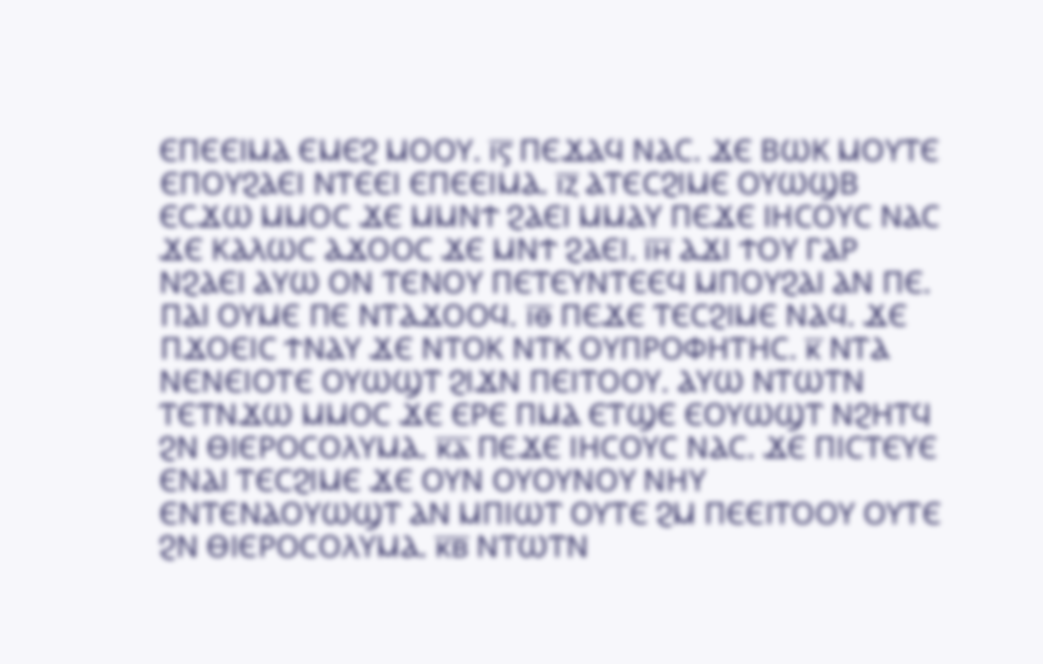ⲈⲠⲈⲈⲒⲘⲀ ⲈⲘⲈϨ ⲘⲞⲞⲨ. ⲓ̅ⲋ̅ ⲠⲈϪⲀϤ ⲚⲀⲤ. ϪⲈ ⲂⲰⲔ ⲘⲞⲨⲦⲈ ⲈⲠⲞⲨϨⲀⲈⲒ ⲚⲦⲈⲈⲒ ⲈⲠⲈⲈⲒⲘⲀ. ⲓ̅ⲍ̅ ⲀⲦⲈⲤϨⲒⲘⲈ ⲞⲨⲰϢⲂ ⲈⲤϪⲰ ⲘⲘⲞⲤ ϪⲈ ⲘⲘⲚϮ ϨⲀⲈⲒ ⲘⲘⲀⲨ ⲠⲈϪⲈ ⲒⲎⲤⲞⲨⲤ ⲚⲀⲤ ϪⲈ ⲔⲀⲖⲰⲤ ⲀϪⲞⲞⲤ ϪⲈ ⲘⲚϮ ϨⲀⲈⲒ. ⲓ̅ⲏ̅ ⲀϪⲒ ϮⲞⲨ ⲄⲀⲢ ⲚϨⲀⲈⲒ ⲀⲨⲰ ⲞⲚ ⲦⲈⲚⲞⲨ ⲠⲈⲦⲈⲨⲚⲦⲈⲈϤ ⲘⲠⲞⲨϨⲀⲒ ⲀⲚ ⲠⲈ. ⲠⲀⲒ ⲞⲨⲘⲈ ⲠⲈ ⲚⲦⲀϪⲞⲞϤ. ⲓ̅ⲑ̅ ⲠⲈϪⲈ ⲦⲈⲤϨⲒⲘⲈ ⲚⲀϤ. ϪⲈ ⲠϪⲞⲈⲒⲤ ϮⲚⲀⲨ ϪⲈ ⲚⲦⲞⲔ ⲚⲦⲔ ⲞⲨⲠⲢⲞⲪⲎⲦⲎⲤ. ⲕ̅ ⲚⲦⲀ ⲚⲈⲚⲈⲒⲞⲦⲈ ⲞⲨⲰϢⲦ ϨⲒϪⲚ ⲠⲈⲒⲦⲞⲞⲨ. ⲀⲨⲰ ⲚⲦⲰⲦⲚ ⲦⲈⲦⲚϪⲰ ⲘⲘⲞⲤ ϪⲈ ⲈⲢⲈ ⲠⲘⲀ ⲈⲦϢⲈ ⲈⲞⲨⲰϢⲦ ⲚϨⲎⲦϤ ϨⲚ ⲐⲒⲈⲢⲞⲤⲞⲖⲨⲘⲀ. ⲕ̅ⲁ̅ ⲠⲈϪⲈ ⲒⲎⲤⲞⲨⲤ ⲚⲀⲤ. ϪⲈ ⲠⲒⲤⲦⲈⲨⲈ ⲈⲚⲀⲒ ⲦⲈⲤϨⲒⲘⲈ ϪⲈ ⲞⲨⲚ ⲞⲨⲞⲨⲚⲞⲨ ⲚⲎⲨ ⲈⲚⲦⲈⲚⲀⲞⲨⲰϢⲦ ⲀⲚ ⲘⲠⲒⲰⲦ ⲞⲨⲦⲈ ϨⲘ ⲠⲈⲈⲒⲦⲞⲞⲨ ⲞⲨⲦⲈ ϨⲚ ⲐⲒⲈⲢⲞⲤⲞⲖⲨⲘⲀ. ⲕ̅ⲃ̅ ⲚⲦⲰⲦⲚ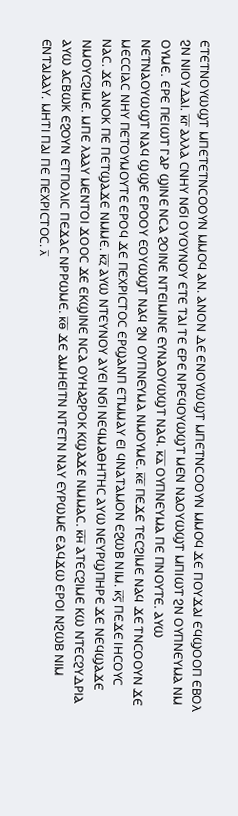ⲈⲦⲈⲦⲚⲞⲨⲰϢⲦ ⲘⲠⲈⲦⲈⲦⲚⲤⲞⲞⲨⲚ ⲘⲘⲞϤ ⲀⲚ. ⲀⲚⲞⲚ ⲆⲈ ⲈⲚⲞⲨⲰϢⲦ ⲘⲠⲈⲦⲚⲤⲞⲞⲨⲚ ⲘⲘⲞϤ ϪⲈ ⲠⲞⲨϪⲀⲒ ⲈϤϢⲞⲞⲠ ⲈⲂⲞⲖ ϨⲚ ⲚⲒⲞⲨⲆⲀⲒ. ⲕ̅ⲅ̅ ⲀⲖⲖⲀ ⲤⲚⲎⲨ ⲚϬⲒ ⲞⲨⲞⲨⲚⲞⲨ ⲈⲦⲈ ⲦⲀⲒ ⲦⲈ ⲈⲢⲈ ⲚⲢⲈϤⲞⲨⲰϢⲦ ⲘⲈⲚ ⲚⲀⲞⲨⲰϢⲦ ⲘⲠⲒⲰⲦ ϨⲚ ⲞⲨⲠⲚⲈⲨⲘⲀ ⲚⲘ ⲞⲨⲘⲈ. ⲈⲢⲈ ⲠⲈⲒⲰⲦ ⲄⲀⲢ ϢⲒⲚⲈ ⲚⲤⲀ ϨⲞⲒⲚⲈ ⲚⲦⲈⲒⲘⲒⲚⲈ ⲈⲨⲚⲀⲞⲨⲰϢⲦ ⲚⲀϤ. ⲕ̅ⲇ̅ ⲞⲨⲠⲚⲈⲨⲘⲀ ⲠⲈ ⲠⲚⲞⲨⲦⲈ. ⲀⲨⲰ ⲚⲈⲦⲚⲀⲞⲨⲰϢⲦ ⲚⲀϤ ϢϢⲈ ⲈⲢⲞⲞⲨ ⲈⲞⲨⲰϢⲦ ⲚⲀϤ ϨⲚ ⲞⲨⲠⲚⲈⲨⲘⲀ ⲚⲘⲞⲨⲘⲈ. ⲕ̅ⲉ̅ ⲠⲈϪⲈ ⲦⲈⲤϨⲒⲘⲈ ⲚⲀϤ ϪⲈ ⲦⲚⲤⲞⲞⲨⲚ ϪⲈ ⲘⲈⲤⲤⲒⲀⲤ ⲚⲎⲨ ⲠⲈⲦⲞⲨⲘⲞⲨⲦⲈ ⲈⲢⲞϤ ϪⲈ ⲠⲈⲬⲢⲒⲤⲦⲞⲤ ⲈⲢϢⲀⲚⲠ ⲈⲦⲘⲘⲀⲨ ⲈⲒ ϤⲚⲀⲦⲀⲘⲞⲚ ⲈϨⲰⲂ ⲚⲒⲘ. ⲕ̅ⲋ̅ ⲠⲈϪⲈ ⲒⲎⲤⲞⲨⲤ ⲚⲀⲤ. ϪⲈ ⲀⲚⲞⲔ ⲠⲈ ⲠⲈⲦϢⲀϪⲈ ⲚⲘⲘⲈ. ⲕ̅ⲍ̅ ⲀⲨⲰ ⲚⲦⲈⲨⲚⲞⲨ ⲀⲨⲈⲒ ⲚϬⲒ ⲚⲈϤⲘⲀⲐⲎⲦⲎⲤ ⲀⲨⲰ ⲚⲈⲨⲢϢⲠⲎⲢⲈ ϪⲈ ⲚⲈϤϢⲀϪⲈ ⲚⲘⲞⲨⲤϨⲒⲘⲈ. ⲘⲠⲈ ⲖⲀⲀⲨ ⲘⲈⲚⲦⲞⲒ ϪⲞⲞⲤ ϪⲈ ⲈⲔϢⲒⲚⲈ ⲚⲤⲀ ⲞⲨⲎⲀϨⲢⲞⲔ ⲔϢⲀϪⲈ ⲚⲘⲘⲀⲤ. ⲕ̅ⲏ̅ ⲀⲦⲈⲤϨⲒⲘⲈ ⲔⲰ ⲚⲦⲈⲤϨⲨⲆⲢⲒⲀ ⲀⲨⲰ ⲀⲤⲂⲰⲔ ⲈϨⲞⲨⲚ ⲈⲦⲠⲞⲖⲒⲤ ⲠⲈϪⲀⲤ ⲚⲢⲢⲰⲘⲈ. ⲕ̅ⲑ̅ ϪⲈ ⲀⲘⲎⲈⲒⲦⲚ ⲚⲦⲈⲦⲚ ⲚⲀⲨ ⲈⲨⲢⲰⲘⲈ ⲈⲀϤϪⲰ ⲈⲢⲞⲒ ⲚϨⲰⲂ ⲚⲒⲘ ⲈⲚⲦⲀⲒⲀⲀⲨ. ⲘⲎⲦⲒ ⲠⲀⲒ ⲠⲈ ⲠⲈⲬⲢⲒⲤⲦⲞⲤ. ⲗ̅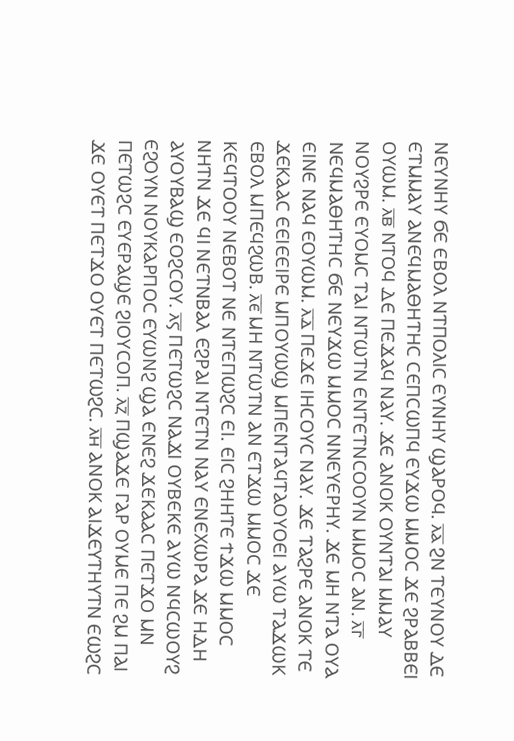ⲚⲈⲨⲚⲎⲨ ϬⲈ ⲈⲂⲞⲖ ⲚⲦⲠⲞⲖⲒⲤ ⲈⲨⲚⲎⲨ ϢⲀⲢⲞϤ. ⲗ̅ⲁ̅ ϨⲚ ⲦⲈⲨⲚⲞⲨ ⲆⲈ ⲈⲦⲘⲘⲀⲨ ⲀⲚⲈϤⲘⲀⲐⲎⲦⲎⲤ ⲤⲈⲠⲤⲰⲠϤ ⲈⲨϪⲰ ⲘⲘⲞⲤ ϪⲈ ϨⲢⲀⲂⲂⲈⲒ ⲞⲨⲰⲘ. ⲗ̅ⲃ̅ ⲚⲦⲞϤ ⲆⲈ ⲠⲈϪⲀϤ ⲚⲀⲨ. ϪⲈ ⲀⲚⲞⲔ ⲞⲨⲚⲦⲀⲒ ⲘⲘⲀⲨ ⲚⲞⲨϨⲢⲈ ⲈⲨⲞⲘⲤ ⲦⲀⲒ ⲚⲦⲰⲦⲚ ⲈⲚⲦⲈⲦⲚⲤⲞⲞⲨⲚ ⲘⲘⲞⲤ ⲀⲚ. ⲗ̅ⲅ̅ ⲚⲈϤⲘⲀⲐⲎⲦⲎⲤ ϬⲈ ⲚⲈⲨϪⲰ ⲘⲘⲞⲤ ⲚⲚⲈⲨⲈⲢⲎⲨ. ϪⲈ ⲘⲎ ⲚⲦⲀ ⲞⲨⲀ ⲈⲒⲚⲈ ⲚⲀϤ ⲈⲞⲨⲰⲘ. ⲗ̅ⲇ̅ ⲠⲈϪⲈ ⲒⲎⲤⲞⲨⲤ ⲚⲀⲨ. ϪⲈ ⲦⲀϨⲢⲈ ⲀⲚⲞⲔ ⲦⲈ ϪⲈⲔⲀⲀⲤ ⲈⲈⲒⲈⲈⲒⲢⲈ ⲘⲠⲞⲨⲰϢ ⲘⲠⲈⲚⲦⲀϤⲦⲀⲞⲨⲞⲈⲒ ⲀⲨⲰ ⲦⲀϪⲰⲔ ⲈⲂⲞⲖ ⲘⲠⲈϤϨⲰⲂ. ⲗ̅ⲉ̅ ⲘⲎ ⲚⲦⲰⲦⲚ ⲀⲚ ⲈⲦϪⲰ ⲘⲘⲞⲤ ϪⲈ ⲔⲈϤⲦⲞⲞⲨ ⲚⲈⲂⲞⲦ ⲚⲈ ⲚⲦⲈⲠⲰϨⲤ ⲈⲒ. ⲈⲒⲤ ϨⲎⲎⲦⲈ ϮϪⲰ ⲘⲘⲞⲤ ⲚⲎⲦⲚ ϪⲈ ϤⲒ ⲚⲈⲦⲚⲂⲀⲖ ⲈϨⲢⲀⲒ ⲚⲦⲈⲦⲚ ⲚⲀⲨ ⲈⲚⲈⲬⲰⲢⲀ ϪⲈ ⲎⲆⲎ ⲀⲨⲞⲨⲂⲀϢ ⲈⲞϨⲤⲞⲨ. ⲗ̅ⲋ̅ ⲠⲈⲦⲰϨⲤ ⲚⲀϪⲒ ⲞⲨⲂⲈⲔⲈ ⲀⲨⲰ ⲚϤⲤⲰⲞⲨϨ ⲈϨⲞⲨⲚ ⲚⲞⲨⲔⲀⲢⲠⲞⲤ ⲈⲨⲰⲚϨ ϢⲀ ⲈⲚⲈϨ ϪⲈⲔⲀⲀⲤ ⲠⲈⲦϪⲞ ⲘⲚ ⲠⲈⲦⲰϨⲤ ⲈⲨⲈⲢⲀϢⲈ ϨⲒⲞⲨⲤⲞⲠ. ⲗ̅ⲍ̅ ⲠϢⲀϪⲈ ⲄⲀⲢ ⲞⲨⲘⲈ ⲠⲈ ϨⲘ ⲠⲀⲒ ϪⲈ ⲞⲨⲈⲦ ⲠⲈⲦϪⲞ ⲞⲨⲈⲦ ⲠⲈⲦⲰϨⲤ. ⲗ̅ⲏ̅ ⲀⲚⲞⲔ ⲀⲒϪⲈⲨⲦⲎⲨⲦⲚ ⲈⲰϨⲤ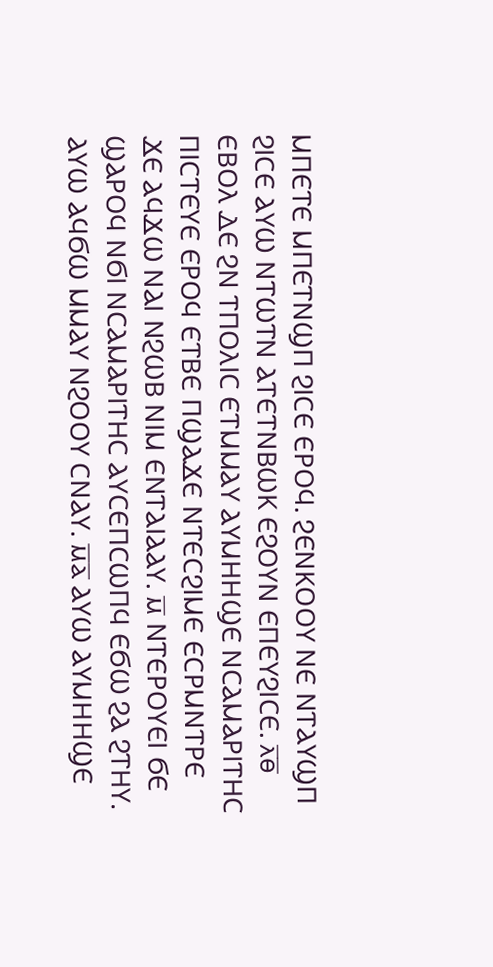ⲘⲠⲈⲦⲈ ⲘⲠⲈⲦⲚϢⲠ ϨⲒⲤⲈ ⲈⲢⲞϤ. ϨⲈⲚⲔⲞⲞⲨ ⲚⲈ ⲚⲦⲀⲨϢⲠ ϨⲒⲤⲈ ⲀⲨⲰ ⲚⲦⲰⲦⲚ ⲀⲦⲈⲦⲚⲂⲰⲔ ⲈϨⲞⲨⲚ ⲈⲠⲈⲨϨⲒⲤⲈ. ⲗ̅ⲑ̅ ⲈⲂⲞⲖ ⲆⲈ ϨⲚ ⲦⲠⲞⲖⲒⲤ ⲈⲦⲘⲘⲀⲨ ⲀⲨⲘⲎⲎϢⲈ ⲚⲤⲀⲘⲀⲢⲒⲦⲎⲤ ⲠⲒⲤⲦⲈⲨⲈ ⲈⲢⲞϤ ⲈⲦⲂⲈ ⲠϢⲀϪⲈ ⲚⲦⲈⲤϨⲒⲘⲈ ⲈⲤⲢⲘⲚⲦⲢⲈ ϪⲈ ⲀϤϪⲰ ⲚⲀⲒ ⲚϨⲰⲂ ⲚⲒⲘ ⲈⲚⲦⲀⲒⲀⲀⲨ. ⲙ̅ ⲚⲦⲈⲢⲞⲨⲈⲒ ϬⲈ ϢⲀⲢⲞϤ ⲚϬⲒ ⲚⲤⲀⲘⲀⲢⲒⲦⲎⲤ ⲀⲨⲤⲈⲠⲤⲰⲠϤ ⲈϬⲰ ϨⲀ ϨⲦⲎⲨ. ⲀⲨⲰ ⲀϤϬⲰ ⲘⲘⲀⲨ ⲚϨⲞⲞⲨ ⲤⲚⲀⲨ. ⲙ̅ⲁ̅ ⲀⲨⲰ ⲀⲨⲘⲎⲎϢⲈ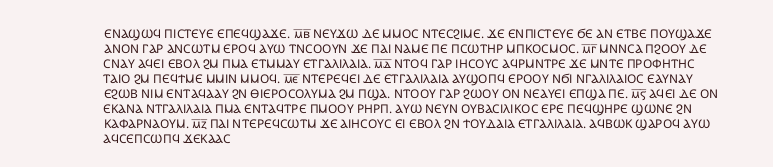ⲈⲚⲀϢⲰϤ ⲠⲒⲤⲦⲈⲨⲈ ⲈⲠⲈϤϢⲀϪⲈ. ⲙ̅ⲃ̅ ⲚⲈⲨϪⲰ ⲆⲈ ⲘⲘⲞⲤ ⲚⲦⲈⲤϨⲒⲘⲈ. ϪⲈ ⲈⲚⲠⲒⲤⲦⲈⲨⲈ ϬⲈ ⲀⲚ ⲈⲦⲂⲈ ⲠⲞⲨϢⲀϪⲈ ⲀⲚⲞⲚ ⲄⲀⲢ ⲀⲚⲤⲰⲦⲘ ⲈⲢⲞϤ ⲀⲨⲰ ⲦⲚⲤⲞⲞⲨⲚ ϪⲈ ⲠⲀⲒ ⲚⲀⲘⲈ ⲠⲈ ⲠⲤⲰⲦⲎⲢ ⲘⲠⲔⲞⲤⲘⲞⲤ. ⲙ̅ⲅ̅ ⲘⲚⲚⲤⲀ ⲠϨⲞⲞⲨ ⲆⲈ ⲤⲚⲀⲨ ⲀϤⲈⲒ ⲈⲂⲞⲖ ϨⲘ ⲠⲘⲀ ⲈⲦⲘⲘⲀⲨ ⲈⲦⲄⲀⲖⲒⲖⲀⲒⲀ. ⲙ̅ⲇ̅ ⲚⲦⲞϤ ⲄⲀⲢ ⲒⲎⲤⲞⲨⲤ ⲀϤⲢⲘⲚⲦⲢⲈ ϪⲈ ⲘⲚⲦⲈ ⲠⲢⲞⲪⲎⲦⲎⲤ ⲦⲀⲒⲞ ϨⲘ ⲠⲈϤϮⲘⲈ ⲘⲘⲒⲚ ⲘⲘⲞϤ. ⲙ̅ⲉ̅ ⲚⲦⲈⲢⲈϤⲈⲒ ⲆⲈ ⲈⲦⲄⲀⲖⲒⲖⲀⲒⲀ ⲀⲨϢⲞⲠϤ ⲈⲢⲞⲞⲨ ⲚϬⲒ ⲚⲄⲀⲖⲒⲖⲀⲒⲞⲤ ⲈⲀⲨⲚⲀⲨ ⲈϨⲰⲂ ⲚⲒⲘ ⲈⲚⲦⲀϤⲀⲀⲨ ϨⲚ ⲐⲒⲈⲢⲞⲤⲞⲖⲨⲘⲀ ϨⲘ ⲠϢⲀ. ⲚⲦⲞⲞⲨ ⲄⲀⲢ ϨⲰⲞⲨ ⲞⲚ ⲚⲈⲀⲨⲈⲒ ⲈⲠϢⲀ ⲠⲈ. ⲙ̅ⲋ̅ ⲀϤⲈⲒ ⲆⲈ ⲞⲚ ⲈⲔⲀⲚⲀ ⲚⲦⲄⲀⲖⲒⲖⲀⲒⲀ ⲠⲘⲀ ⲈⲚⲦⲀϤⲦⲢⲈ ⲠⲘⲞⲞⲨ ⲢⲎⲢⲠ. ⲀⲨⲰ ⲚⲈⲨⲚ ⲞⲨⲂⲀⲤⲒⲖⲒⲔⲞⲤ ⲈⲢⲈ ⲠⲈϤϢⲎⲢⲈ ϢⲰⲚⲈ ϨⲚ ⲔⲀⲪⲀⲢⲚⲀⲞⲨⲘ. ⲙ̅ⲍ̅ ⲠⲀⲒ ⲚⲦⲈⲢⲈϤⲤⲰⲦⲘ ϪⲈ ⲀⲒⲎⲤⲞⲨⲤ ⲈⲒ ⲈⲂⲞⲖ ϨⲚ ϮⲞⲨⲆⲀⲒⲀ ⲈⲦⲄⲀⲖⲒⲖⲀⲒⲀ. ⲀϤⲂⲰⲔ ϢⲀⲢⲞϤ ⲀⲨⲰ ⲀϤⲤⲈⲠⲤⲰⲠϤ ϪⲈⲔⲀⲀⲤ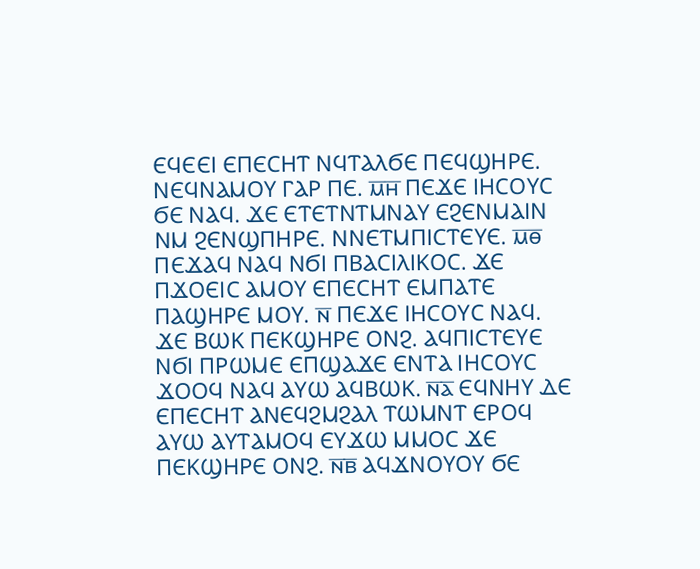ⲈϤⲈⲈⲒ ⲈⲠⲈⲤⲎⲦ ⲚϤⲦⲀⲖϬⲈ ⲠⲈϤϢⲎⲢⲈ. ⲚⲈϤⲚⲀⲘⲞⲨ ⲄⲀⲢ ⲠⲈ. ⲙ̅ⲏ̅ ⲠⲈϪⲈ ⲒⲎⲤⲞⲨⲤ ϬⲈ ⲚⲀϤ. ϪⲈ ⲈⲦⲈⲦⲚⲦⲘⲚⲀⲨ ⲈϨⲈⲚⲘⲀⲒⲚ ⲚⲘ ϨⲈⲚϢⲠⲎⲢⲈ. ⲚⲚⲈⲦⲘⲠⲒⲤⲦⲈⲨⲈ. ⲙ̅ⲑ̅ ⲠⲈϪⲀϤ ⲚⲀϤ ⲚϬⲒ ⲠⲂⲀⲤⲒⲖⲒⲔⲞⲤ. ϪⲈ ⲠϪⲞⲈⲒⲤ ⲀⲘⲞⲨ ⲈⲠⲈⲤⲎⲦ ⲈⲘⲠⲀⲦⲈ ⲠⲀϢⲎⲢⲈ ⲘⲞⲨ. ⲛ̅ ⲠⲈϪⲈ ⲒⲎⲤⲞⲨⲤ ⲚⲀϤ. ϪⲈ ⲂⲰⲔ ⲠⲈⲔϢⲎⲢⲈ ⲞⲚϨ. ⲀϤⲠⲒⲤⲦⲈⲨⲈ ⲚϬⲒ ⲠⲢⲰⲘⲈ ⲈⲠϢⲀϪⲈ ⲈⲚⲦⲀ ⲒⲎⲤⲞⲨⲤ ϪⲞⲞϤ ⲚⲀϤ ⲀⲨⲰ ⲀϤⲂⲰⲔ. ⲛ̅ⲁ̅ ⲈϤⲚⲎⲨ ⲆⲈ ⲈⲠⲈⲤⲎⲦ ⲀⲚⲈϤϨⲘϨⲀⲖ ⲦⲰⲘⲚⲦ ⲈⲢⲞϤ ⲀⲨⲰ ⲀⲨⲦⲀⲘⲞϤ ⲈⲨϪⲰ ⲘⲘⲞⲤ ϪⲈ ⲠⲈⲔϢⲎⲢⲈ ⲞⲚϨ. ⲛ̅ⲃ̅ ⲀϤϪⲚⲞⲨⲞⲨ ϬⲈ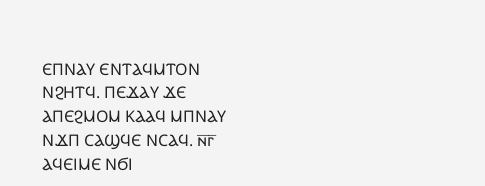ⲈⲠⲚⲀⲨ ⲈⲚⲦⲀϤⲘⲦⲞⲚ ⲚϨⲎⲦϤ. ⲠⲈϪⲀⲨ ϪⲈ ⲀⲠⲈϨⲘⲞⲘ ⲔⲀⲀϤ ⲘⲠⲚⲀⲨ ⲚϪⲠ ⲤⲀϢϤⲈ ⲚⲤⲀϤ. ⲛ̅ⲅ̅ ⲀϤⲈⲒⲘⲈ ⲚϬⲒ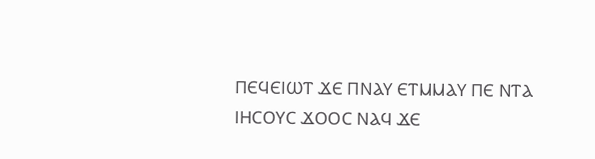ⲠⲈϤⲈⲒⲰⲦ ϪⲈ ⲠⲚⲀⲨ ⲈⲦⲘⲘⲀⲨ ⲠⲈ ⲚⲦⲀ ⲒⲎⲤⲞⲨⲤ ϪⲞⲞⲤ ⲚⲀϤ ϪⲈ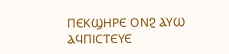ⲠⲈⲔϢⲎⲢⲈ ⲞⲚϨ ⲀⲨⲰ ⲀϤⲠⲒⲤⲦⲈⲨⲈ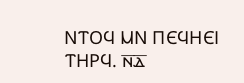ⲚⲦⲞϤ ⲘⲚ ⲠⲈϤⲎⲈⲒ ⲦⲎⲢϤ. ⲛ̅ⲇ̅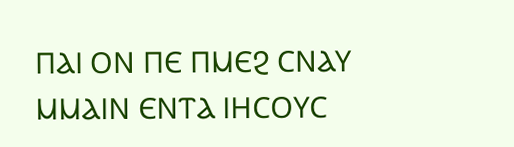ⲠⲀⲒ ⲞⲚ ⲠⲈ ⲠⲘⲈϨ ⲤⲚⲀⲨ ⲘⲘⲀⲒⲚ ⲈⲚⲦⲀ ⲒⲎⲤⲞⲨⲤ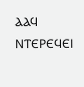ⲀⲀϤ ⲚⲦⲈⲢⲈϤⲈⲒ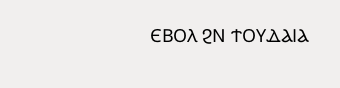ⲈⲂⲞⲖ ϨⲚ ϮⲞⲨⲆⲀⲒⲀ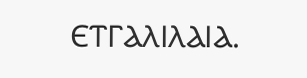ⲈⲦⲄⲀⲖⲒⲖⲀⲒⲀ.